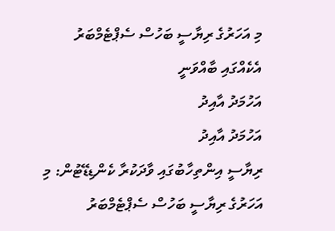މި އަހަރުގެ ރިޔާސީ ބަހުސް ސެޕްޓެމްބަރު އެކެއްގައި ބާއްވަނީ
އަހުމަދު އާއިދު
އަހުމަދު އާއިދު
ރިޔާސީ އިންތިހާބުގައި ވާދަކުރާ ކެންޑިޑޭޓުން: މި އަހަރުގެ ރިޔާސީ ބަހުސް ސެޕްޓެމްބަރު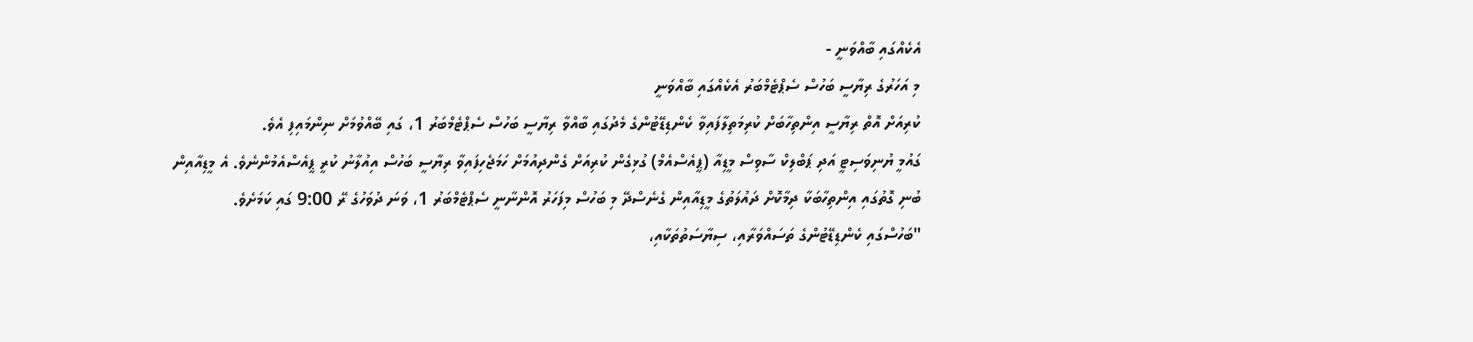އެކެއްގައި ބާއްވަނީ -
މި އަހަރުގެ ރިޔާސީ ބަހުސް ސެޕްޓެމްބަރު އެކެއްގައި ބާއްވަނީ
ކުރިއަށް އޮތް ރިޔާސީ އިންތިހާބަށް ކުރިމަތިލާފައިވާ ކެންޑިޑޭޓުންގެ މެދުގައި ބާއްވާ ރިޔާސީ ބަހުސް ސެޕްޓެމްބަރު 1، ގައި ބޭއްވުމަށް ނިންމައިފި އެވެ.
ގައުމީ ޔުނިވަސިޓީ އަދި ޕަބްލިކް ސާވިސް މީޑިއާ (ޕީއެސްއެމް) ގުޅިގެން ކުރިއަށް ގެންދިއުމަށް ހަމަޖެހިފައިވާ ރިޔާސީ ބަހުސް އިއުލާނު ކުރީ ޕީއެސްއެމުންނެވެ. އެ މީޑިއާއިން ބުނި ގޮތުގައި އިންތިހާބަކާ ދިމާކޮށް ދައުލަތުގެ މީޑިއާއިން ގެނެސްދޭ މި ބަހުސް މިފަހަރު އޮންނާނީ ސެޕްޓެމްބަރު 1، ވަނަ ދުވަހުގެ ރޭ 9:00 ގައި ކަމަށެވެ.
"ބަހުސްގައި ކެންޑިޑޭޓުންގެ ތަސައްވަރާއި، ސިޔާސަތުތަކާއި،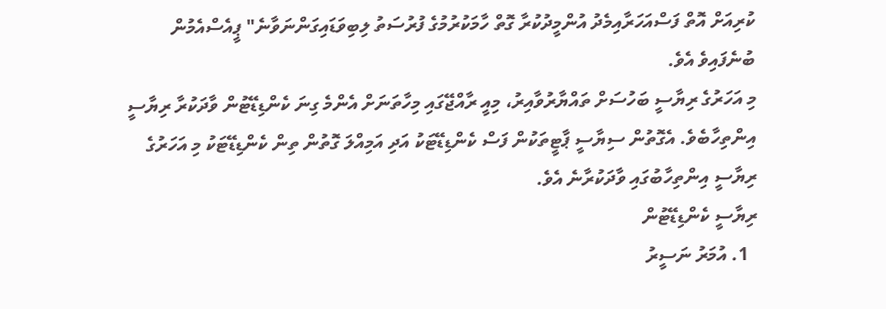ކުރިއަށް އޮތް ފަސްއަހަރާއިމެދު އުންމީދުކުރާ ގޮތް ހާމަކުރުމުގެ ފުރުސަތު ލިބިވަޑައިގަންނަވާނެ" ޕީއެސްއެމުން ބުނެފައިވެ އެވެ.
މި އަހަރުގެ ރިޔާސީ ބަހުސަށް ތައްޔާރުވާއިރު، މިއީ ރާއްޖޭގައި މިހާތަނަށް އެންމެ ގިނަ ކެންޑިޑޭޓުން ވާދަކުރާ ރިޔާސީ އިންތިހާބެވެ. އެގޮތުން ސިޔާސީ ޕާޓީތަކުން ފަސް ކެންޑިޑޭޓަކު އަދި އަމިއްލަ ގޮތުން ތިން ކެންޑިޑޭޓަކު މި އަހަރުގެ ރިޔާސީ އިންތިހާބުގައި ވާދަކުރާނެ އެވެ.
ރިޔާސީ ކެންޑިޑޭޓުން
  1. އުމަރު ނަސީރު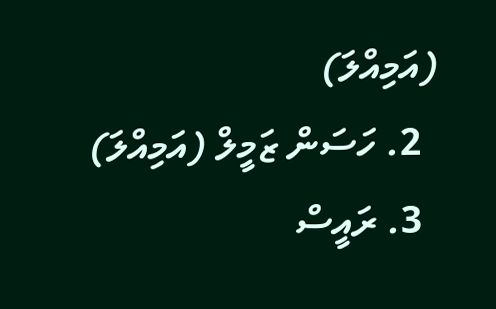(އަމިއްލަ)
  2. ހަސަން ޒަމީލް (އަމިއްލަ)
  3. ރައީސް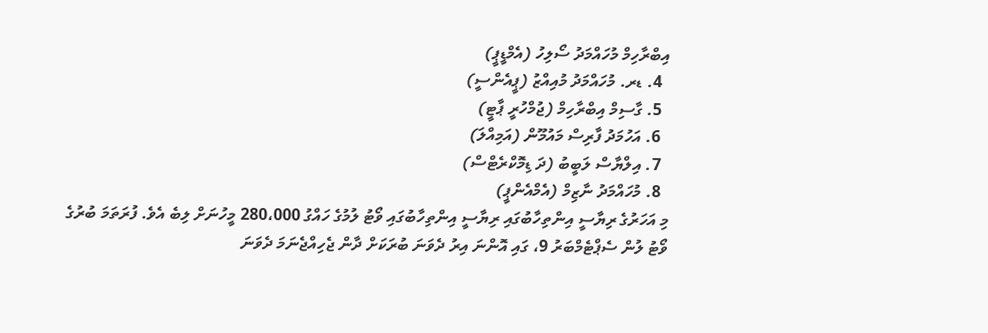އިބްރާހިމް މުހައްމަދު ސޯލިހު (އެމްޑީޕީ)
  4. ޑރ. މުހައްމަދު މުއިއްޒު (ޕީއެންސީ)
  5. ގާސިމް އިބްރާހިމް (ޖުމްހުރީ ޕާޓީ)
  6. އަހުމަދު ފާރިސް މައުމޫން (އަމިއްލަ)
  7. އިލްޔާސް ލަބީބު (ދަ ޑިމޮކްރެޓްސް)
  8. މުހައްމަދު ނާޒިމް (އެމްއެންޕީ)
މި އަހަރުގެ ރިޔާސީ އިންތިހާބުގައި ރިޔާސީ އިންތިހާބުގައި ވޯޓު ލުމުގެ ހައްގު 280،000 މީހުނަށް ލިބެ އެވެ. ފުރަތަމަ ބުރުގެ ވޯޓު ލުން ސެޕްޓެމްބަރު 9، ގައި އޮންނަ އިރު ދެވަނަ ބުރަކަށް ދާން ޖެހިއްޖެނަމަ ދެވަނަ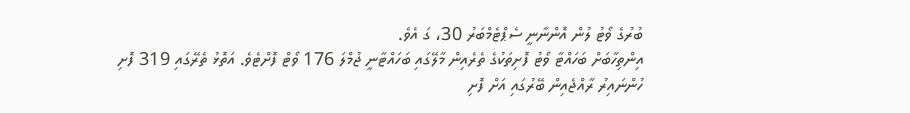ބުރުގެ ވޯޓު ލުން އޮންނާނީ ސެޕްޓެމްބަރު 30، ގަ އެވެ.
އިންތިހާބަށް ބަހައްޓާ ވޯޓު ފޮށިތަކުގެ ތެރެއިން މާލޭގައި ބަހައްޓާނީ ޖުމްލަ 176 ވޯޓް ފޮށްޓެވެ. އަތޮޅު ތެރޭގައި 319 ފޮށި ހުންނައިރު ރާއްޖެއިން ބޭރުގައި އަށް ފޮށި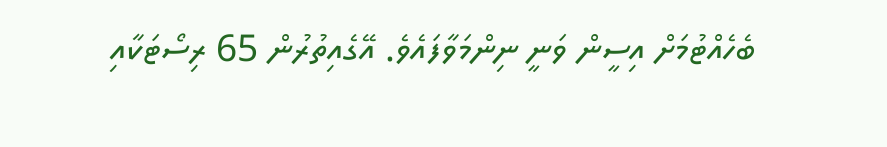ބެހެއްޓުމަށް އިސީން ވަނީ ނިންމަވާފައެވެ. އޭގެއިތުރުން 65 ރިސޯޓަކާއި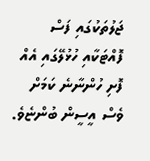ޖަލުތަކުގައި ފަސް ފޮއްޓަކާއި ހުޅުލޭގައި އެއް ފޮށި ހުންނާނެ ކަމަށް ވެސް އީސީން ބުންޏެވެ.